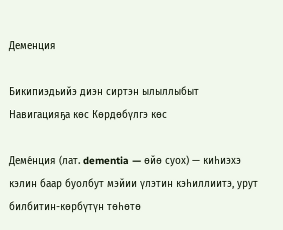Деменция

Бикипиэдьийэ диэн сиртэн ылыллыбыт
Навигацияҕа көс Көрдөбүлгэ көс

Деме́нция (лат. dementia — өйө суох) — киһиэхэ кэлин баар буолбут мэйии үлэтин кэһиллиитэ, урут билбитин-көрбүтүн төһөтө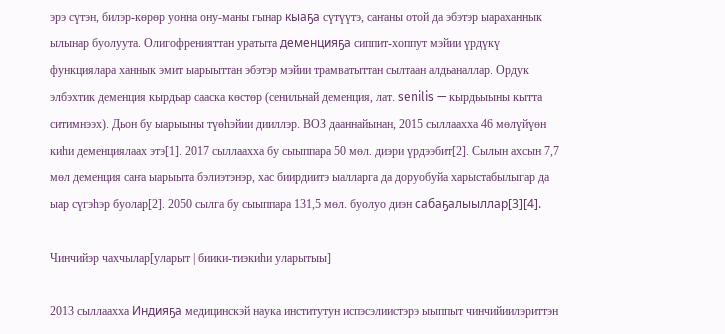эрэ сүтэн, билэр-көрөр уонна ону-маны гынар кыаҕа сүтүүтэ, саҥаны отой да эбэтэр ыараханнык ылынар буолуута. Олигофренияттан уратыта деменцияҕа сиппит-хоппут мэйии үрдүкү функциялара ханнык эмит ыарыыттан эбэтэр мэйии трамватыттан сылтаан алдьаналлар. Ордук элбэхтик деменция кырдьар сааска көстөр (сенильнай деменция, лат. senilis — кырдьыыны кытта ситимнээх). Дьон бу ыарыыны түөһэйии дииллэр. ВОЗ дааннайынан, 2015 сыллаахха 46 мөлүйүөн киһи деменциялаах этэ[1]. 2017 сыллаахха бу сыыппара 50 мөл. диэри үрдээбит[2]. Сылын ахсын 7,7 мөл деменция саҥа ыарыыта бэлиэтэнэр, хас биирдиитэ ыалларга да доруобуйа харыстабылыгар да ыар сүгэһэр буолар[2]. 2050 сылга бу сыыппара 131,5 мөл. буолуо диэн сабаҕалыыллар[3][4].

Чинчийэр чахчылар[уларыт | биики-тиэкиһи уларытыы]

2013 сыллаахха Индияҕа медицинскэй наука институтун испэсэлиистэрэ ыыппыт чинчийиилэриттэн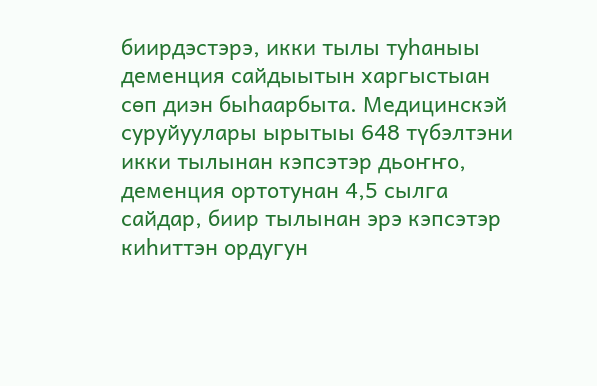биирдэстэрэ, икки тылы туһаныы деменция сайдыытын харгыстыан сөп диэн быһаарбыта. Медицинскэй суруйуулары ырытыы 648 түбэлтэни икки тылынан кэпсэтэр дьоҥҥо, деменция ортотунан 4,5 сылга сайдар, биир тылынан эрэ кэпсэтэр киһиттэн ордугун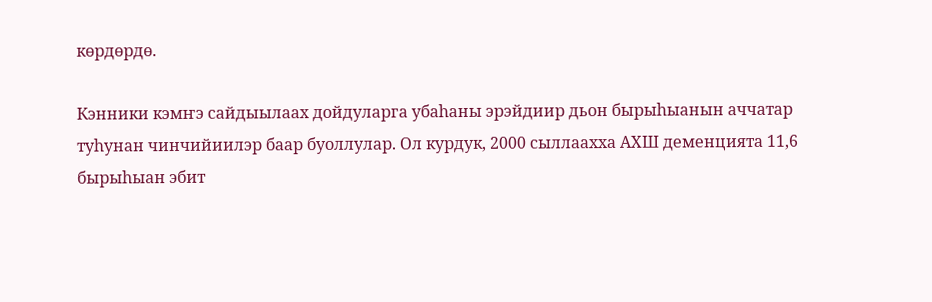көрдөрдө.

Кэнники кэмҥэ сайдыылаах дойдуларга убаһаны эрэйдиир дьон бырыһыанын аччатар туһунан чинчийиилэр баар буоллулар. Ол курдук, 2000 сыллаахха АХШ деменцията 11,6 бырыһыан эбит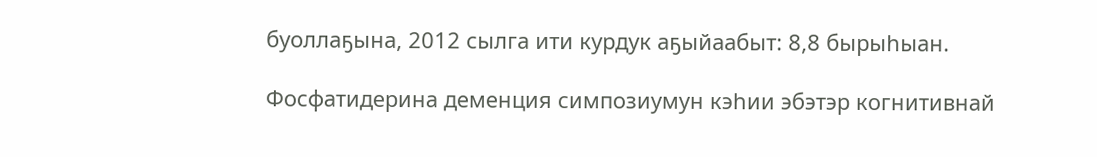буоллаҕына, 2012 сылга ити курдук аҕыйаабыт: 8,8 бырыһыан.

Фосфатидерина деменция симпозиумун кэһии эбэтэр когнитивнай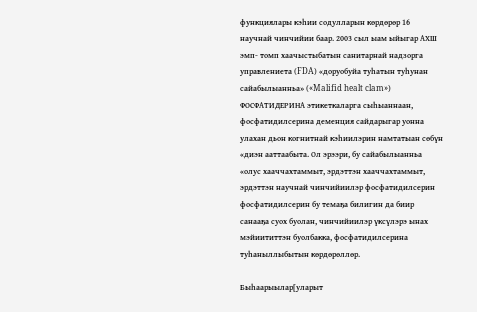функциялары кэһии содулларын көрдөрөр 16 научнай чинчийии баар. 2003 сыл ыам ыйыгар АХШ эмп- томп хаачыстыбатын санитарнай надзорга управлениета (FDA) «доруобуйа туһатын туһунан сайабылыанньа» («Malifid healt clam») ФОСФАТИДЕРИНА этикеткаларга сыһыаннаан, фосфатидилсерина деменция сайдарыгар уонна улахан дьон когнитнай кэһиилэрин намтатыан сөбүн «диэн ааттаабыта. Ол эрээри, бу сайабылыанньа «олус хааччахтаммыт, эрдэттэн хааччахтаммыт, эрдэттэн научнай чинчийиилэр фосфатидилсерин фосфатидилсерин бу темаҕа билигин да биир санааҕа суох буолан, чинчийиилэр үксүлэрэ ынах мэйиититтэн буолбакка, фосфатидилсерина туһаныллыбытын көрдөрөллөр.

Быһаарыылар[уларыт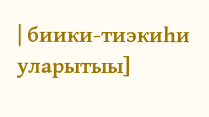| биики-тиэкиһи уларытыы]